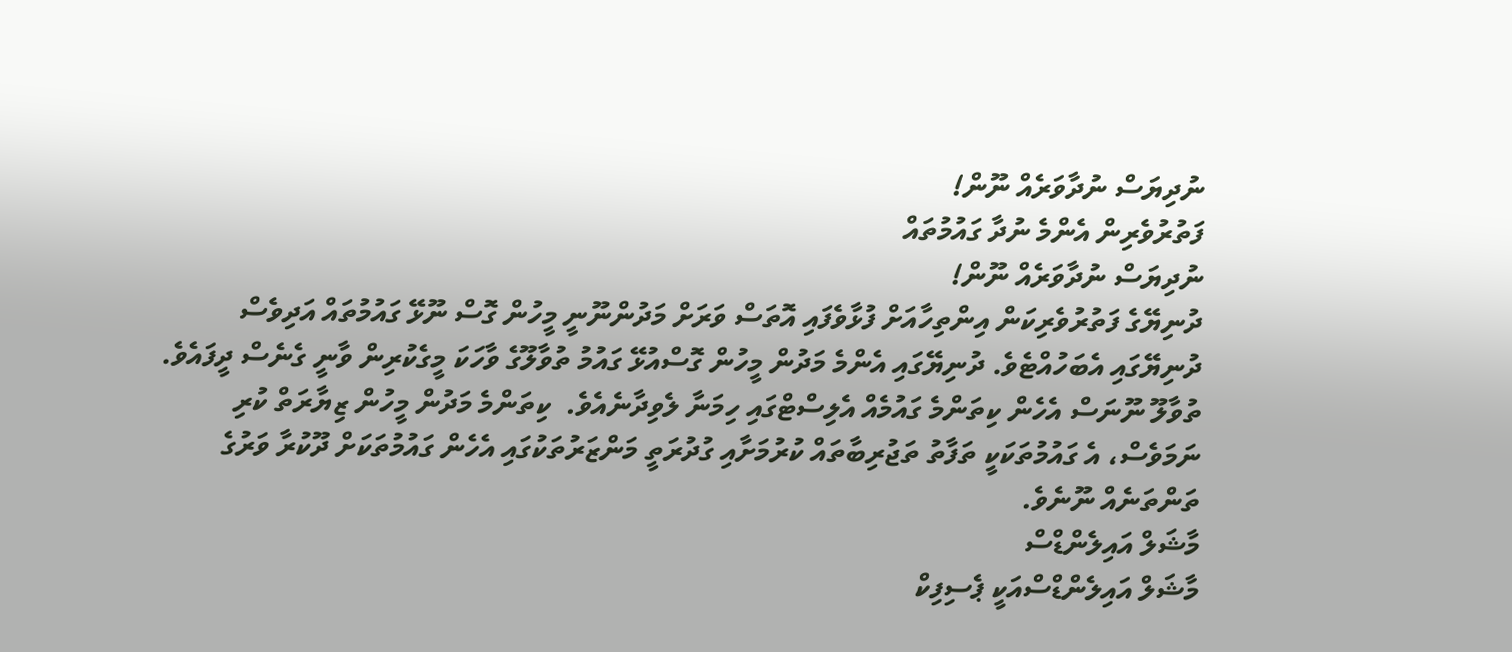ނުދިޔަސް ނުދާވަރެއް ނޫން!
ފަތުރުވެރިން އެންމެ ނުދާ ގައުމުތައް
ނުދިޔަސް ނުދާވަރެއް ނޫން!
ދުނިޔޭގެ ފަތުރުވެރިކަން އިންތިހާއަށް ފުޅާވެފައި އޮތަސް ވަރަށް މަދުންނޫނީ މީހުން ގޮސް ނޫޅޭ ގައުމުތައް އަދިވެސް ދުނިޔޭގައި އެބަހުއްޓެވެ. ދުނިޔޭގައި އެންމެ މަދުން މީހުން ގޮސްއުޅޭ ގައުމު ތުވާލޫގެ ވާހަކަ މީގެކުރިން ވާނީ ގެނެސް ދީފައެވެ. ތުވާލޫ ނޫނަސް އެހެން ކިތަންމެ ގައުމެއް އެލިސްޓްގައި ހިމަނާ ލެވިދާނެއެވެ.  ކިތަންމެ މަދުން މީހުން ޒިޔާރަތް ކުރި ނަމަވެސް، އެ ގައުމުތަކަކީ ތަފާތު ތަޖުރިބާތައް ކުރުމަށާއި ގުދުރަތީ މަންޒަރުތަކުގައި އެހެން ގައުމުތަކަށް ދޫކުރާ ވަރުގެ ތަންތަނެއް ނޫނެވެ.
މާޝަލް އައިލެންޑްސް
މާޝަލް އައިލެންޑްސްއަކީ ޕެސިފިކް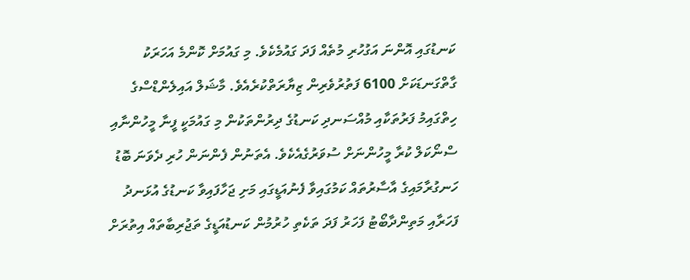ކަނޑުގައި އޮންނަ އަގުހުރި މުތެއް ފަދަ ގައުމެކެވެ. މި ގައުމަށް ކޮންމެ އަހަރަކު ގާތްގަނޑަކަށް 6100 ފަތުރުވެރިން ޒިޔާރަތްކުރެއެވެ. މާޝަލް އައިލެންޑްސްގެ ހިތްގައިމު ފަރުތަކާއި މުއްސަނދި ކަނޑުގެ ދިރުންތަކުން މި ގައުމަކީ ފީނާ މީހުންނާއި ސްނޯކަލް ކުރާ މީހުންނަށް ސުވަރުގެއެކެވެ. އެތަނުން ފެންނަން ހުރި ދެވަނަ ބޮޑު ހަނގުރާމައިގެ އާސާރުތައް ކަމުގައިވާ ފެނުއަޑީގައި މަށި ޖަހާފައިވާ ކަނޑުގެ އުޅަނދު ފަހަރާއި މަތިންދާބޯޓު ފަހަރު ފަދަ ތަކެތި ހުރުމުން ކަނޑުއަޑީގެ ތަޖުރިބާތައް އިތުރަށް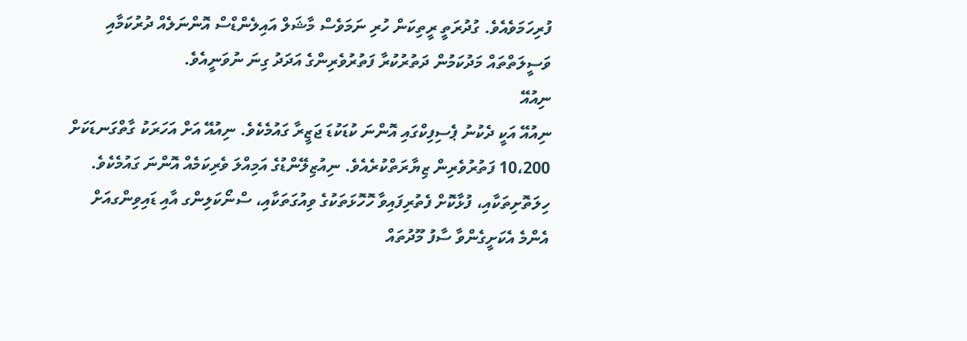ފުރިހަމަވެއެވެ. ގުދުރަތީ ރީތިކަން ހުރި ނަމަވެސް މާޝަލް އައިލެންޑްސް އޮންނަލެއް ދުރުކަމާއި ވަސީލަތްތައް މަދުކަމުން ދަތުރުކުރާ ފަތުރުވެރިންގެ އަދަދު ގިނަ ނުވަނީއެވެ.
ނިއުއޭ
ނިއުއޭ އަކީ ދެކުނު ޕެސިފިކްގައި އޮންނަ ކުޑަކުޑަ ޖަޒީރާ ގައުމެކެވެ. ނިއުއޭ އަށް އަހަރަކު ގާތްގަނޑަކަށް 10،200 ފަތުރުވެރިން ޒިޔާރަތްކުރެއެވެ. ނިއުޒިލޭންޑުގެ އަމިއްލަ ވެރިކަމެއް އޮންނަ ގައުމެކެވެ. ހިލަތޮށިތަކާއި، ފުޅާކޮށް ފެތުރިފައިވާ ހޮހޮޅަތަކުގެ ވިއުގަތަކާއި، ސްނޯކަލިންގ އާއި ޑައިވިންގއަށް އެންމެ އެކަށީގެންވާ ސާފު މޫދުތައް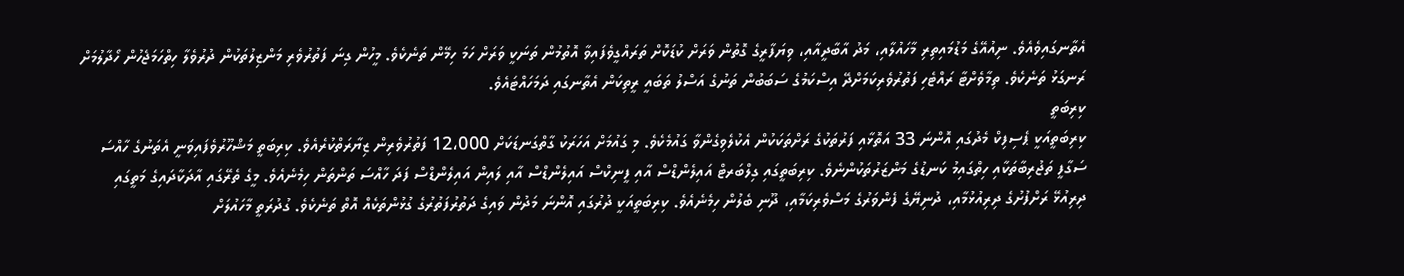އެތާނގައިވެއެވެ. ނިއުއޭގެ މަޑުމައިތިރި މާހައުލާއި، މަދު އާބާދީއާއި، ވިޔަފާރީގެ ގޮތުން ވަރަށް ކުޑަކޮށް ތަރައްގީވެފައިވާ އޮތުމުން ތަނަކީ ވަރަށް ހަމަ ހިމޭން ތަނެކެވެ. މީހުން ގިނަ ފަތުރުވެރި މަންޒިލުތަކުން ދުރުވެލާ ހިތްހަމަޖެހުން ހޯދާލުމަށް ރަނގަޅު ތަނެކެވެ. ތިމާވެށްޓާ ރައްޓެހި ފަތުރުވެރިކަމަށްދޭ އިސްކަމުގެ ސަބަބުން ތަނުގެ އަސްލު ތަބައީ ރީތިކަން އެތާނގައި ދަމަހައްޓައެވެ.
ކިރިބަތީ
ކިރިބަތީއަކީ ޕެސިފިކް މެދުގައި އޮންނަ 33 އަތޮޅާއި ފަރުތަކުގެ ރަށްތަކަކުން އެކުލެވިގެންވާ ގައުމެކެވެ. މި ގައުމަށް އަހަރަކު ގާތްގަނޑަކަށް 12،000 ފަތުރުވެރިން ޒިޔާރަތްކުރެއެވެ. ކިރިބަތީ މަޝްހޫރުވެފައިވަނީ އެތަނުގެ ހާއްސަ ސަގާފީ ތަޖުރިބާތަކާއި ހިތްގައިމު ކަނޑުގެ މަންޒަރުތަކުންނެވެ. ކިރިބަތީގައި ގިލްބަރޓް އައިލެންޑްސް އާއި ފީނިކްސް އައިލެންޑްސް އާއި ލައިން އައިލެންޑްސް ފަދަ ހާއްސަ ތަންތަން ހިމެނެއެވެ. މީގެ ތެރޭގައި އާދަކާދައިގެ މަތީގައި ދިރިއުޅޭ ރަށްފުށުގެ ދިރިއުޅުމާއި، ދުނިޔޭގެ ފެންވަރުގެ މަސްވެރިކަމާއި، ދޫނި ބެލުން ހިމެނެއެވެ. ކިރިބަތީއަކީ ދުރުގައި އޮންނަ މަދުން ވައިގެ ދަތުރުފަތުރުގެ ގުޅުންތަކެއް އޮތް ތަނެކެވެ. ގުދުރަތީ މާހައުލަށް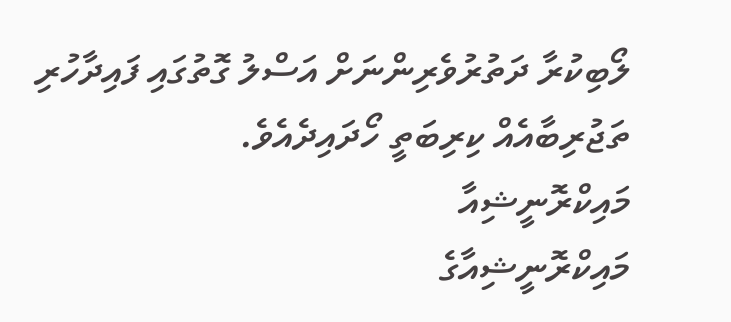ލޯބިކުރާ ދަތުރުވެރިންނަށް އަސްލު ގޮތުގައި ފައިދާހުރި ތަޖުރިބާއެއް ކިރިބަތީ ހޯދައިދެއެވެ.
މައިކްރޮނީޝިއާ
މައިކްރޮނީޝިއާގެ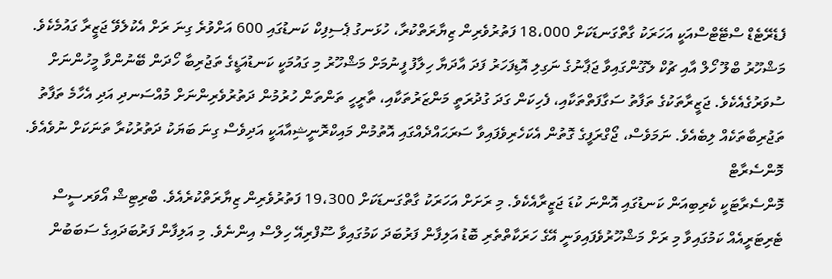ފެޑެރޭޓެޑް ސްޓޭޓްސްއަކީ އަހަރަކު ގާތްގަނޑަކަށް 18،000 ފަތުރުވެރިން ޒިޔާރަތްކުރާ، ހުޅަނގު ޕެސިފިކް ކަނޑުގައި 600 އަށްވުރެ ގިނަ ރަށް އެކުލެވޭ ޖަޒީރާ ގައުމެކެވެ. މަޝްހޫރު ބްލޫ ހޯލް އާއި ޗުކް ލެގޫންގައިވާ ޖަޕާނުގެ ނަގިލި އޮޑިފަހަރު ފަދަ އާދަޔާ ހިލާފު ފީނުމަށް މަޝްހޫރު މި ގައުމަކީ ކަނޑުއަޑީގެ ތަޖުރިބާ ހޯދަން ބޭނުންވާ މީހުންނަށް ސުވަރުގެއެކެވެ. ޖަޒީރާތަކުގެ ތަފާތު ސަގާފަތްތަކާއި، ފެހިކަން ގަދަ ގުދުރަތީ މަންޒަރުތަކާއި، ތާރީހީ ތަންތަން ހުރުމުން ދަތުރުވެރިންނަށް މުއްސަނދި އަދި އެހާމެ ތަފާތު ތަޖުރިބާތަކެއް ލިބެއެވެ. ނަމަވެސް، ޖޯގްރަފީގެ ގޮތުން އެކަހެރިވެފައިވާ ސަރަޙައްދެއްގައި އޮތުމުން މައިކްރޮނީޝިއާއަކީ އަދިވެސް ގިނަ ބަޔަކު ދަތުރުކުރާ ތަނަކަށް ނުވެއެވެ.
މޮންސެރާޓް
މޮންސެރާޓަކީ ކެރިބިއަން ކަނޑުގައި އޮންނަ ކުޑަ ޖަޒީރާއެކެވެ. މި ރަށަށް އަހަރަކު ގާތްގަނޑަކަށް 19،300 ފަތުރުވެރިން ޒިޔާރަތްކުރެއެވެ. ބްރިޓިޝް އޯވަރސީސް ޓެރިޓަރީއެއް ކަމުގައިވާ މި ރަށް މަޝްހޫރުވެފައިވަނީ އޭގެ ހަރަކާތްތެރި ބޮޑު އަލިފާން ފަރުބަދަ ކަމުގައިވާ ސޫފްރިއޭ ހިލްސް އިންނެވެ. މި އަލިފާން ފަރުބަދައިގެ ސަބަބުން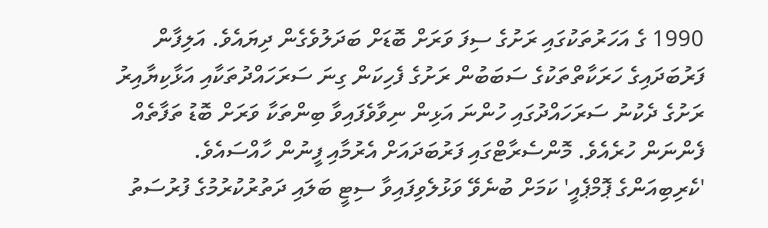1990 ގެ އަހަރުތަކުގައި ރަށުގެ ސިފަ ވަރަށް ބޮޑަށް ބަދަލުވެގެން ދިޔައެވެ. އަލިފާން ފަރުބަދައިގެ ހަރަކާތްތަކުގެ ސަބަބުން ރަށުގެ ފެހިކަން ގިނަ ސަރަހައްދުތަކާއި އަޅާކިޔާއިރު ރަށުގެ ދެކުނު ސަރަހައްދުގައި ހުންނަ އަޅިން ނިވާވެފައިވާ ބިންތަކާ ވަރަށް ބޮޑު ތަފާތެއް ފެންނަން ހުރެއެވެ. މޮންސެރާޓްގައި ފަރުބަދައަށް އެރުމާއި ފީނުން ހާއްސައެވެ. 'ކެރިބިއަންގެ ޕޮމްޕެއީ' ކަމަށް ބުނެވޭ ވަޅުލެވިފައިވާ ސިޓީ ބަލައި ދަތުރުކުރުމުގެ ފުރުސަތު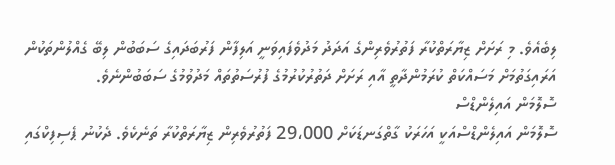ލިބެއެވެ. މި ރަށަށް ޒިޔާރަތްކުރާ ފަތުރުވެރިންގެ އަދަދު މަދުވެފައިވަނީ އަލިފާން ފަރުބަދައިގެ ސަބަބުން ލިބޭ ގެއްލުންތަކުން އަރައިގަތުމަށް މަސައްކަތް ކުރަމުންދާތީ އާއި ރަށަށް ދަތުރުކުރުމުގެ ފުރުސަތުތައް މަދުވުމުގެ ސަބަބުންނެވެ.
ސޮލޮމަން އައިލެންޑްސް
ސޮލޮމަން އައިލެންޑްސްއަކީ އަހަރަކު ގާތްގަނޑަކަށް 29،000 ފަތުރުވެރިން ޒިޔާރަތްކުރާ ތަނެކެވެ. ދެކުނު ޕެސިފިކްގައި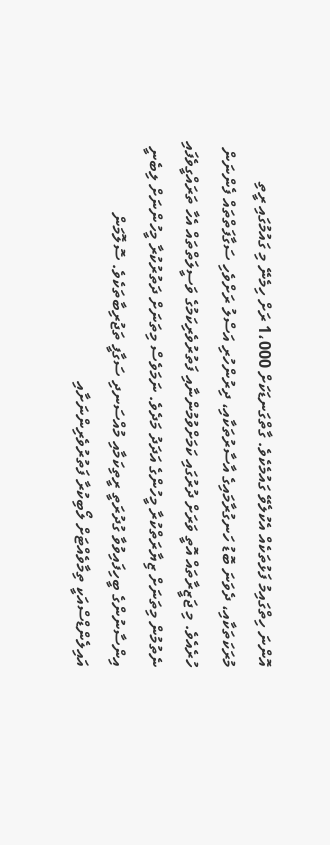އޮންނަ ހިތްގައިމު ފަޅުތަކެއް އެކުލެވޭ ގައުމެކެވެ. ގާތްގަނޑަކަށް 1،000 ރަށް ހިމެނޭ މި ގައުމުގައި ރީތި މުރަކަތަކާއި، ދެވަނަ ބޮޑު ހަނގުރާމައިގެ އާސާރުތަކާއި، ދިރުންހުރި އަސްލު ރަށްވެހި ސަގާފަތްތައް ފެންނަން ހުރެއެވެ. މި ޖަޒީރާތައް އޮތީ ވަރަށް ދުރުގައި ކަމަށްވުމުންނާއި ފަތުރުވެރިކަމުގެ ވަސީލަތްތައް އެހާ ތަރައްގީވެފައި ނެތުމުން މިތަނަށް ޒިޔާރަތްކުރާ މީހުންގެ އަދަދު މަދެވެ. ނަމަވެސް މިތަނަށް ދަތުރުކުރާ މީހުންނަށް ލިބެނީ އިންސާނުންގެ ބީހިފައިވުވާ ގުދުރަތީ ރީތިކަމާއި މުއްސަނދި ސަގާފީ ތަޖުރިބާތަކެވެ. ސޮލޮމަން އައިލެންޑްސްއަކީ ތިމާވެއްޓަށް ލޯބިކުރާ ފަތުރުވެރިންނަށާއި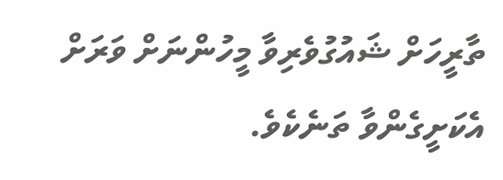ތާރީހަށް ޝައުގުވެރިވާ މީހުންނަށް ވަރަށް އެކަށީގެންވާ ތަނެކެވެ.